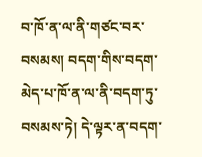བ་ཁོ་ན་ལ་ནི་གཙང་བར་བསམས། བདག་གིས་བདག་མེད་པ་ཁོ་ན་ལ་ནི་བདག་ཏུ་བསམས་ཏེ། དེ་ལྟར་ན་བདག་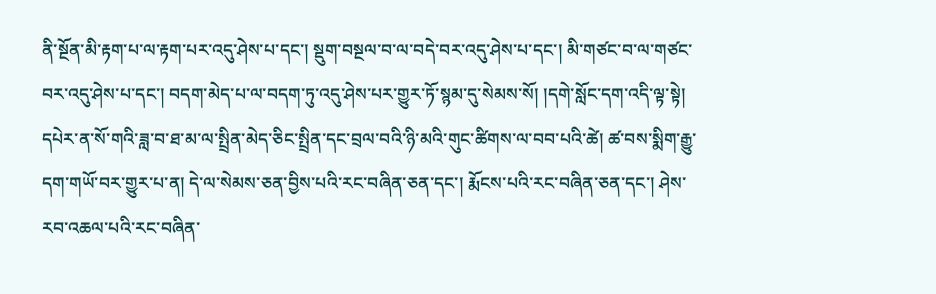ནི་སྔོན་མི་རྟག་པ་ལ་རྟག་པར་འདུ་ཤེས་པ་དང་། སྡུག་བསྔལ་བ་ལ་བདེ་བར་འདུ་ཤེས་པ་དང་། མི་གཙང་བ་ལ་གཙང་བར་འདུ་ཤེས་པ་དང་། བདག་མེད་པ་ལ་བདག་ཏུ་འདུ་ཤེས་པར་གྱུར་ཏོ་སྙམ་དུ་སེམས་སོ། །དགེ་སློང་དག་འདི་ལྟ་སྟེ། དཔེར་ན་སོ་གའི་ཟླ་བ་ཐ་མ་ལ་སྤྲིན་མེད་ཅིང་སྤྲིན་དང་བྲལ་བའི་ཉི་མའི་གུང་ཚིགས་ལ་བབ་པའི་ཚེ། ཚ་བས་སྨིག་རྒྱུ་དག་གཡོ་བར་གྱུར་པ་ན། དེ་ལ་སེམས་ཅན་བྱིས་པའི་རང་བཞིན་ཅན་དང་། རྨོངས་པའི་རང་བཞིན་ཅན་དང་། ཤེས་རབ་འཆལ་པའི་རང་བཞིན་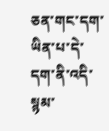ཅན་གང་དག་ཡིན་པ་དེ་དག་ནི་འདི་སྙམ་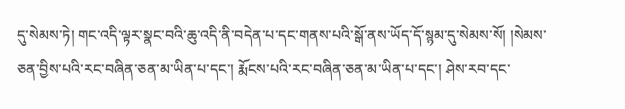དུ་སེམས་ཏེ། གང་འདི་ལྟར་སྣང་བའི་ཆུ་འདི་ནི་བདེན་པ་དང་གནས་པའི་སྒོ་ནས་ཡོད་དོ་སྙམ་དུ་སེམས་སོ། །སེམས་ཅན་བྱིས་པའི་རང་བཞིན་ཅན་མ་ཡིན་པ་དང་། རྨོངས་པའི་རང་བཞིན་ཅན་མ་ཡིན་པ་དང་། ཤེས་རབ་དང་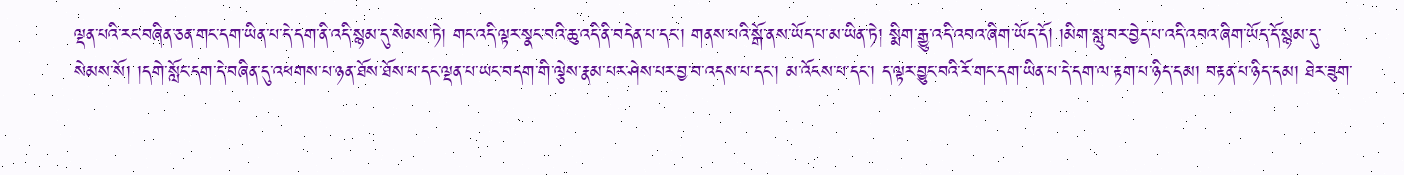ལྡན་པའི་རང་བཞིན་ཅན་གང་དག་ཡིན་པ་དེ་དག་ནི་འདི་སྙམ་དུ་སེམས་ཏེ། གང་འདི་ལྟར་སྣང་བའི་ཆུ་འདི་ནི་བདེན་པ་དང་། གནས་པའི་སྒོ་ནས་ཡོད་པ་མ་ཡིན་ཏེ། སྨིག་རྒྱུ་འདི་འབའ་ཞིག་ཡོད་དོ། །མིག་སླུ་བར་བྱེད་པ་འདི་འབའ་ཞིག་ཡོད་དོ་སྙམ་དུ་སེམས་སོ། །དགེ་སློང་དག་དེ་བཞིན་དུ་འཕགས་པ་ཉན་ཐོས་ཐོས་པ་དང་ལྡན་པ་ཡང་བདག་གི་ལྕེས་རྣམ་པར་ཤེས་པར་བྱ་བ་འདས་པ་དང་། མ་འོངས་པ་དང་། ད་ལྟར་བྱུང་བའི་རོ་གང་དག་ཡིན་པ་དེ་དག་ལ་རྟག་པ་ཉིད་དམ། བརྟན་པ་ཉིད་དམ། ཐེར་ཟུག་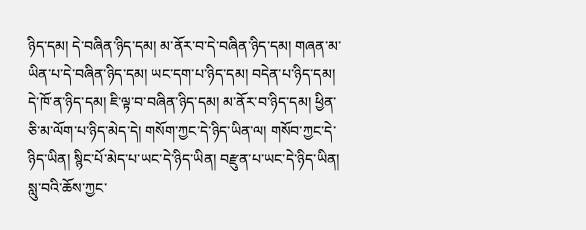ཉིད་དམ། དེ་བཞིན་ཉིད་དམ། མ་ནོར་བ་དེ་བཞིན་ཉིད་དམ། གཞན་མ་ཡིན་པ་དེ་བཞིན་ཉིད་དམ། ཡང་དག་པ་ཉིད་དམ། བདེན་པ་ཉིད་དམ། དེ་ཁོ་ན་ཉིད་དམ། ཇི་ལྟ་བ་བཞིན་ཉིད་དམ། མ་ནོར་བ་ཉིད་དམ། ཕྱིན་ཅི་མ་ལོག་པ་ཉིད་མེད་དེ། གསོག་ཀྱང་དེ་ཉིད་ཡིན་ལ། གསོབ་ཀྱང་དེ་ཉིད་ཡིན། སྙིང་པོ་མེད་པ་ཡང་དེ་ཉིད་ཡིན། བརྫུན་པ་ཡང་དེ་ཉིད་ཡིན། སླུ་བའི་ཆོས་ཀྱང་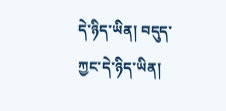དེ་ཉིད་ཡིན། བདུད་ཀྱང་དེ་ཉིད་ཡིན།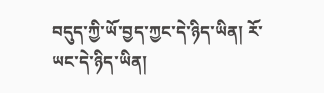བདུད་ཀྱི་ཡོ་བྱད་ཀྱང་དེ་ཉིད་ཡིན། རོ་ཡང་དེ་ཉིད་ཡིན།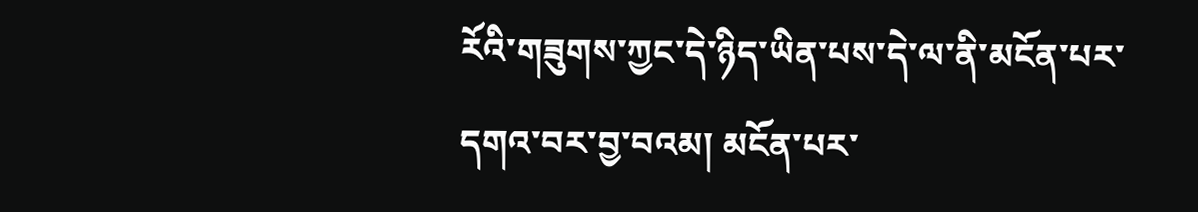རོའི་གཟུགས་ཀྱང་དེ་ཉིད་ཡིན་པས་དེ་ལ་ནི་མངོན་པར་དགའ་བར་བྱ་བའམ། མངོན་པར་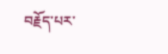བརྗོད་པར་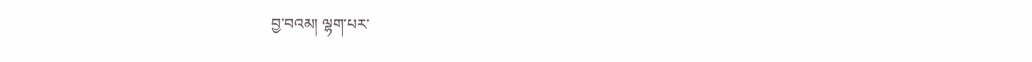བྱ་བའམ། ལྷག་པར་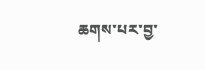ཆགས་པར་བྱ་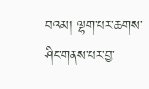བའམ། ལྷག་པར་ཆགས་ཤིང་གནས་པར་བྱ་